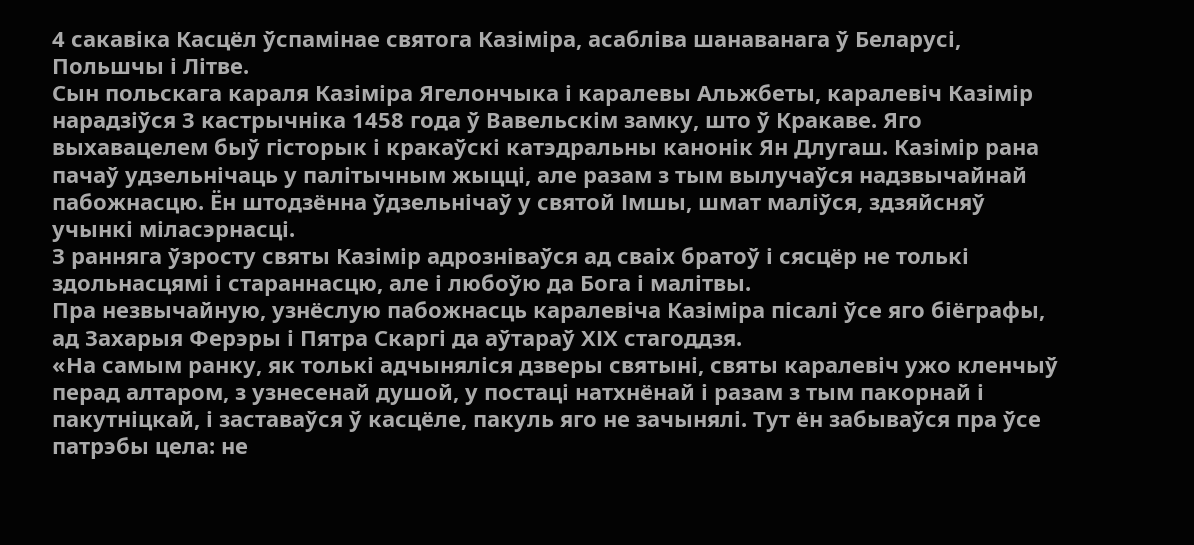4 сакавіка Касцёл ўспамінае святога Казіміра, асабліва шанаванага ў Беларусі, Польшчы і Літве.
Сын польскага караля Казіміра Ягелончыка і каралевы Альжбеты, каралевіч Казімір нарадзіўся 3 кастрычніка 1458 года ў Вавельскім замку, што ў Кракаве. Яго выхавацелем быў гісторык і кракаўскі катэдральны канонік Ян Длугаш. Казімір рана пачаў удзельнічаць у палітычным жыцці, але разам з тым вылучаўся надзвычайнай пабожнасцю. Ён штодзённа ўдзельнічаў у святой Імшы, шмат маліўся, здзяйсняў учынкі міласэрнасці.
З ранняга ўзросту святы Казімір адрозніваўся ад сваіх братоў і сясцёр не толькі здольнасцямі і стараннасцю, але і любоўю да Бога і малітвы.
Пра незвычайную, узнёслую пабожнасць каралевіча Казіміра пісалі ўсе яго біёграфы, ад Захарыя Ферэры і Пятра Скаргі да аўтараў ХІХ стагоддзя.
«На самым ранку, як толькі адчыняліся дзверы святыні, святы каралевіч ужо кленчыў перад алтаром, з узнесенай душой, у постаці натхнёнай і разам з тым пакорнай і пакутніцкай, і заставаўся ў касцёле, пакуль яго не зачынялі. Тут ён забываўся пра ўсе патрэбы цела: не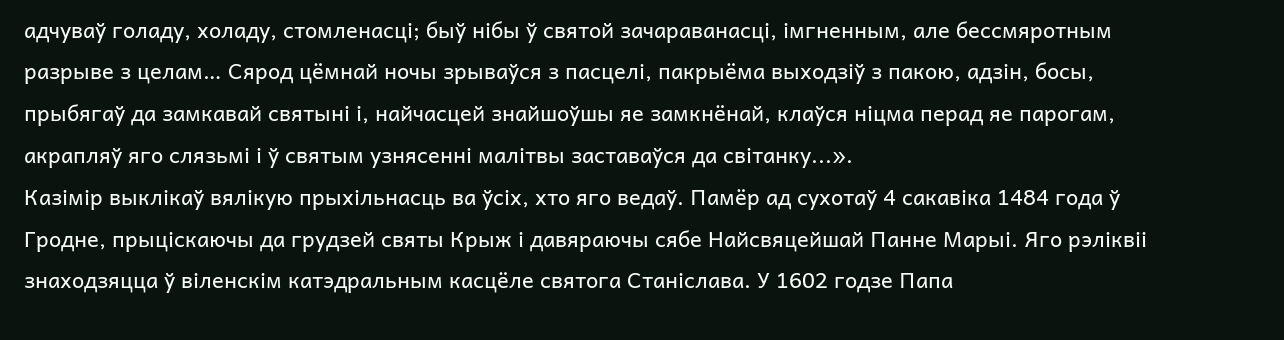адчуваў голаду, холаду, стомленасці; быў нібы ў святой зачараванасці, імгненным, але бессмяротным разрыве з целам… Сярод цёмнай ночы зрываўся з пасцелі, пакрыёма выходзіў з пакою, адзін, босы, прыбягаў да замкавай святыні і, найчасцей знайшоўшы яе замкнёнай, клаўся ніцма перад яе парогам, акрапляў яго слязьмі і ў святым узнясенні малітвы заставаўся да світанку...».
Казімір выклікаў вялікую прыхільнасць ва ўсіх, хто яго ведаў. Памёр ад сухотаў 4 сакавіка 1484 года ў Гродне, прыціскаючы да грудзей святы Крыж і давяраючы сябе Найсвяцейшай Панне Марыі. Яго рэліквіі знаходзяцца ў віленскім катэдральным касцёле святога Станіслава. У 1602 годзе Папа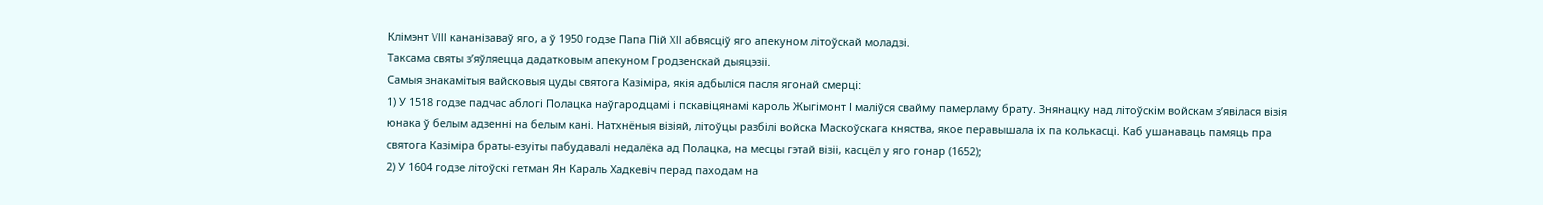Клімэнт VIII кананізаваў яго, а ў 1950 годзе Папа Пій XII абвясціў яго апекуном літоўскай моладзі.
Таксама святы з’яўляецца дадатковым апекуном Гродзенскай дыяцэзіі.
Самыя знакамітыя вайсковыя цуды святога Казіміра, якія адбыліся пасля ягонай смерці:
1) У 1518 годзе падчас аблогі Полацка наўгародцамі і пскавіцянамі кароль Жыгімонт І маліўся свайму памерламу брату. Знянацку над літоўскім войскам з’явілася візія юнака ў белым адзенні на белым кані. Натхнёныя візіяй, літоўцы разбілі войска Маскоўскага княства, якое перавышала іх па колькасці. Каб ушанаваць памяць пра святога Казіміра браты-езуіты пабудавалі недалёка ад Полацка, на месцы гэтай візіі, касцёл у яго гонар (1652);
2) У 1604 годзе літоўскі гетман Ян Караль Хадкевіч перад паходам на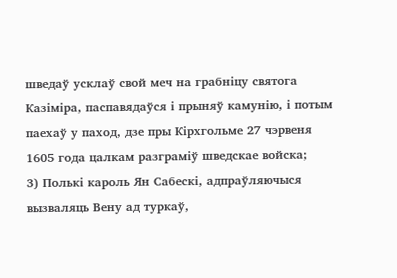шведаў усклаў свой меч на грабніцу святога Казіміра, паспавядаўся і прыняў камунію, і потым паехаў у паход, дзе пры Кірхгольме 27 чэрвеня 1605 года цалкам разграміў шведскае войска;
3) Полькі кароль Ян Сабескі, адпраўляючыся вызваляць Вену ад туркаў,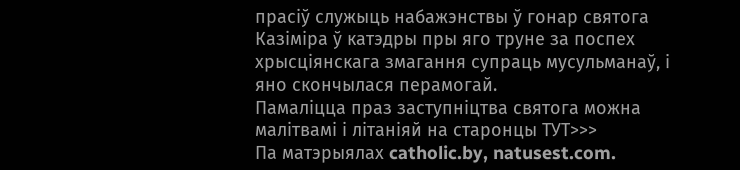прасіў служыць набажэнствы ў гонар святога Казіміра ў катэдры пры яго труне за поспех хрысціянскага змагання супраць мусульманаў, і яно скончылася перамогай.
Памаліцца праз заступніцтва святога можна малітвамі і літаніяй на старонцы ТУТ>>>
Па матэрыялах catholic.by, natusest.com.